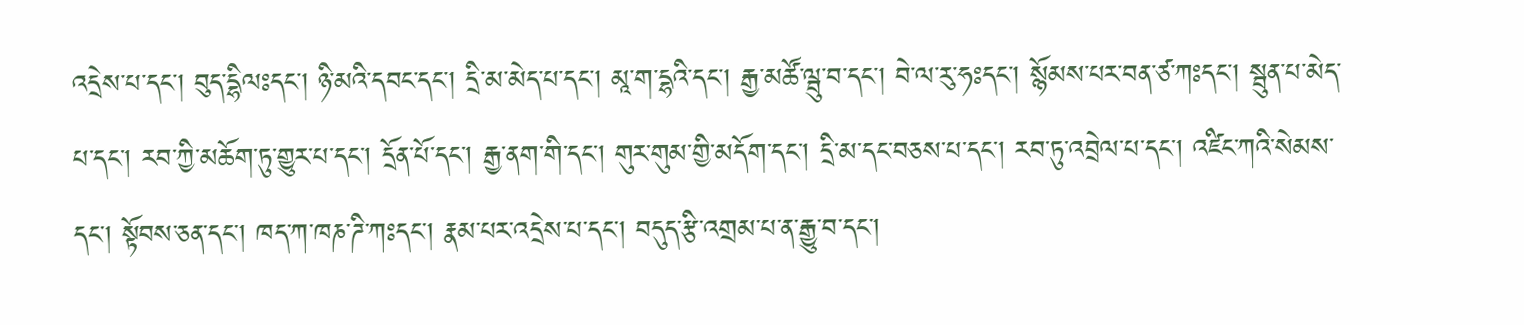འདྲེས་པ་དང་། བུད་དྷིལཿདང་། ཉི་མའི་དབང་དང་། དྲི་མ་མེད་པ་དང་། མཱ་ག་དྷའི་དང་། རྒྱ་མཚོ་ལྦུ་བ་དང་། བེ་ལ་རུ་ཧཿདང་། སྙོམས་པར་བན་ཙ་ཀཿདང་། སྦུན་པ་མེད་པ་དང་། རབ་ཀྱི་མཆོག་ཏུ་གྱུར་པ་དང་། དྲོན་པོ་དང་། རྒྱ་ནག་གི་དང་། གུར་གུམ་གྱི་མདོག་དང་། དྲི་མ་དང་བཅས་པ་དང་། རབ་ཏུ་འབྲེལ་པ་དང་། འཛིང་ཀའི་སེམས་དང་། སྟོབས་ཅན་དང་། ཁད་ཀ་ཁཎ་ཌི་ཀཿདང་། རྣམ་པར་འདྲེས་པ་དང་། བདུད་རྩི་འགྲམ་པ་ན་རྒྱུ་བ་དང་།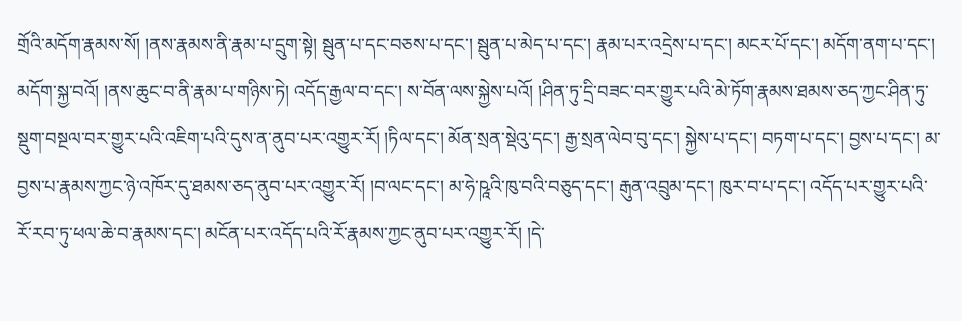གྲོའི་མདོག་རྣམས་སོ། །ནས་རྣམས་ནི་རྣམ་པ་དྲུག་སྟེ། སྦུན་པ་དང་བཅས་པ་དང་། སྦུན་པ་མེད་པ་དང་། རྣམ་པར་འདྲེས་པ་དང་། མངར་པོ་དང་། མདོག་ནག་པ་དང་། མདོག་སྐྱ་བའོ། །ནས་ཆུང་བ་ནི་རྣམ་པ་གཉིས་ཏེ། འདོད་རྒྱལ་བ་དང་། ས་བོན་ལས་སྐྱེས་པའོ། །ཤིན་ཏུ་དྲི་བཟང་བར་གྱུར་པའི་མེ་ཏོག་རྣམས་ཐམས་ཅད་ཀྱང་ཤིན་ཏུ་སྡུག་བསྔལ་བར་གྱུར་པའི་འཇིག་པའི་དུས་ན་ནུབ་པར་འགྱུར་རོ། །ཏིལ་དང་། མོན་སྲན་སྡེའུ་དང་། རྒྱ་སྲན་ལེབ་བུ་དང་། སྐྱེས་པ་དང་། བཏག་པ་དང་། བྱས་པ་དང་། མ་བྱས་པ་རྣམས་ཀྱང་ཉེ་འཁོར་དུ་ཐམས་ཅད་ནུབ་པར་འགྱུར་རོ། །བ་ལང་དང་། མ་ཧེ་ཥཱའི་ཁུ་བའི་བཅུད་དང་། རྒུན་འབྲུམ་དང་། ཁུར་བ་པ་དང་། འདོད་པར་གྱུར་པའི་རོ་རབ་ཏུ་ཕལ་ཆེ་བ་རྣམས་དང་། མངོན་པར་འདོད་པའི་རོ་རྣམས་ཀྱང་ནུབ་པར་འགྱུར་རོ། །དེ་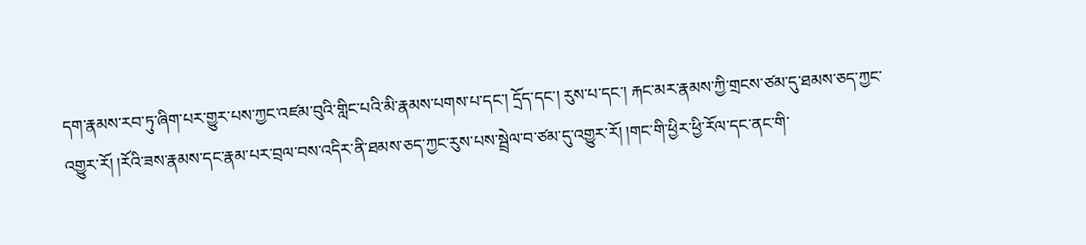དག་རྣམས་རབ་ཏུ་ཞིག་པར་གྱུར་པས་ཀྱང་འཛམ་བུའི་གླིང་པའི་མི་རྣམས་པགས་པ་དང་། དྲོད་དང་། རུས་པ་དང་། རྐང་མར་རྣམས་ཀྱི་གྲངས་ཙམ་དུ་ཐམས་ཅད་ཀྱང་འགྱུར་རོ། །རོའི་ཟས་རྣམས་དང་རྣམ་པར་བྲལ་བས་འདིར་ནི་ཐམས་ཅད་ཀྱང་རུས་པས་སྦྲེལ་བ་ཙམ་དུ་འགྱུར་རོ། །གང་གི་ཕྱིར་ཕྱི་རོལ་དང་ནང་གི་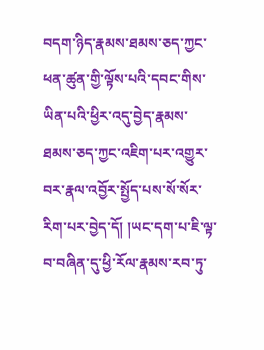བདག་ཉིད་རྣམས་ཐམས་ཅད་ཀྱང་ཕན་ཚུན་གྱི་ལྟོས་པའི་དབང་གིས་ཡིན་པའི་ཕྱིར་འདུ་བྱེད་རྣམས་ཐམས་ཅད་ཀྱང་འཇིག་པར་འགྱུར་བར་རྣལ་འབྱོར་སྤྱོད་པས་སོ་སོར་རིག་པར་བྱེད་དོ། །ཡང་དག་པ་ཇི་ལྟ་བ་བཞིན་དུ་ཕྱི་རོལ་རྣམས་རབ་ཏུ་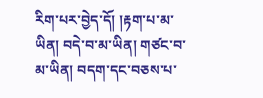རིག་པར་བྱེད་དོ། །རྟག་པ་མ་ཡིན། བདེ་བ་མ་ཡིན། གཙང་བ་མ་ཡིན། བདག་དང་བཅས་པ་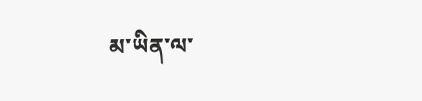མ་ཡིན་ལ་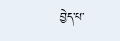བྱེད་པ་